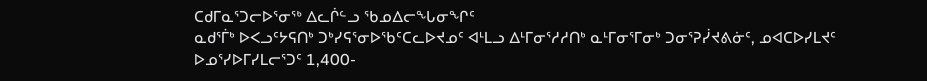ᑕᑯᒥᓇᕐᑐᓕᐅᕐᓂᖅ ᐃᓚᒌᓪᓗ ᖃᓄᐃᓕᖓᓂᖏᑦ
ᓇᑯᕐᒦᒃ ᐅᐸᓗᑦᔭᕋᑎᒃ ᑐᒃᓯᕋᕐᓂᐅᖃᑦᑕᓚᐅᔪᓄᑦ ᐊᒻᒪᓗ ᐃᒻᒥᓂᕐᓱᓱᑎᒃ ᓇᒻᒥᓂᕐᒥᓂᒃ ᑐᓂᕐᕈᓰᔪᕕᓃᑦ, ᓄᐊᑕᐅᓯᒪᔪᑦ ᐅᓄᕐᓯᐅᒥᓯᒪᓕᕐᑐᑦ 1,400-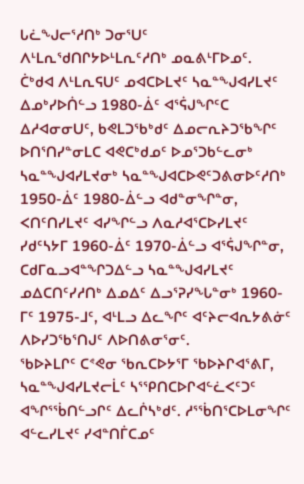ᒐᓛᖑᓕᕐᓱᑎᒃ ᑐᓂᕐᑌᑦ ᐱᒻᒪᕆᖁᑎᒋᔭᐅᒻᒪᕆᑦᓱᑎᒃ ᓄᓇᕕᒻᒥᐅᓄᑦ.
ᑖᒃᑯᐊ ᐱᒻᒪᕆᕋᑌᑦ ᓄᐊᑕᐅᒪᔪᑦ ᓴᓇᓐᖑᐊᓯᒪᔪᑦ ᐃᓄᒃᓯᐅᑏᓪᓗ 1980-ᐄᑦ ᐊᕐᕌᒍᖏᑦᑕ ᐃᓱᐊᓂᓂᑌᑦ, ᑲᕙᒪᑐᖃᒃᑯᑦ ᐃᓄᓕᕆᔨᑐᖃᖏᑦ ᐅᑎᕐᑎᓯᓐᓂᒪᑕ ᐊᕙᑕᒃᑯᓄᑦ ᐅᓄᕐᑐᑲᓪᓚᓂᒃ ᓴᓇᓐᖑᐊᓯᒪᔪᓂᒃ ᓴᓇᓐᖑᐊᑕᐅᕙᑦᑐᕕᓂᐅᑦᓱᑎᒃ 1950-ᐄᑦ 1980-ᐄᓪᓗ ᐊᑯᓐᓂᖏᓐᓂ, ᐸᑎᑦᑎᓯᒪᔪᑦ ᐊᓯᖏᓪᓗ ᐱᓇᓱᐊᕐᑕᐅᓯᒪᔪᑦ ᓯᑯᑦᓴᔭᒥ 1960-ᐄᑦ 1970-ᐄᓪᓗ ᐊᕐᕌᒍᖏᓐᓂ, ᑕᑯᒥᓇᓗᐊᓐᖏᑐᐃᓪᓗ ᓴᓇᓐᖑᐊᓯᒪᔪᑦ ᓄᐃᑕᑎᑦᓯᓱᑎᒃ ᐃᓄᐃᑦ ᐃᓗᕐᕈᓯᖓᓐᓂᒃ 1960-ᒥᑦ 1975-ᒧᑦ, ᐊᒻᒪᓗ ᐃᓚᖏᑦ ᐊᑦᔨᓕᐊᕆᔭᕕᓃᑦ ᐱᐅᓯᑐᖃᕐᑎᒍᑦ ᐱᐅᑎᕕᓂᕐᓂᑦ.
ᖃᐅᔨᒪᒋᑦ ᑕᕝᕙᓂ ᖃᕆᑕᐅᔭᕐᒥ ᖃᐅᔨᒋᐊᕐᕕᒥ, ᓴᓇᓐᖑᐊᓯᒪᔪᓕᒫᑦ ᓴᕐᕿᑎᑕᐅᒋᐊᓪᓛᐸᑦᑐᑦ ᐊᖏᕐᖄᑎᓪᓗᒋᑦ ᐃᓚᒌᓴᒃᑯᑦ. ᓱᕐᖄᑎᕐᑕᐅᒪᓂᖏᑦ ᐊᓪᓚᓯᒪᔪᑦ ᓯᐊᓐᑎᒦᑕᓄᑦ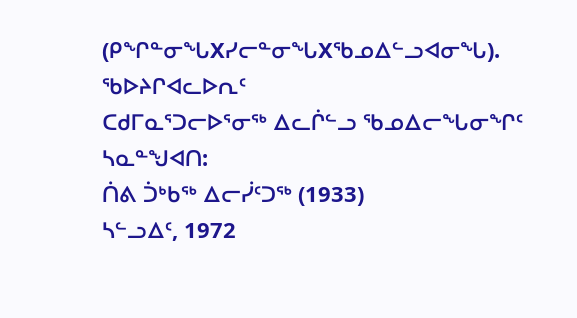(ᑭᖏᓐᓂᖓXᓯᓕᓐᓂᖓXᖃᓄᐃᓪᓗᐊᓂᖓ).
ᖃᐅᔨᒋᐊᓚᐅᕆᑦ
ᑕᑯᒥᓇᕐᑐᓕᐅᕐᓂᖅ ᐃᓚᒌᓪᓗ ᖃᓄᐃᓕᖓᓂᖏᑦ
ᓴᓇᓐᖑᐊᑎ:
ᑏᕕ ᑑᒃᑲᖅ ᐃᓕᓰᑦᑐᖅ (1933)
ᓴᓪᓗᐃᑦ, 1972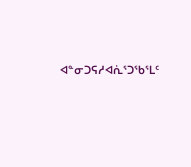ᐊᓐᓂᑐᕋᓱᐊᕇᕐᑐᖃᕐᒪᑦ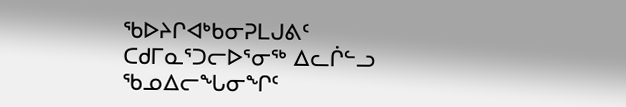ᖃᐅᔨᒋᐊᒃᑲᓂᕈᒪᒍᕕᑦ
ᑕᑯᒥᓇᕐᑐᓕᐅᕐᓂᖅ ᐃᓚᒌᓪᓗ ᖃᓄᐃᓕᖓᓂᖏᑦ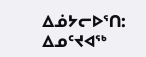ᐃᓅᔭᓕᐅᕐᑎ:
ᐃᓄᑦᔪᐊᖅ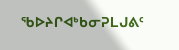ᖃᐅᔨᒋᐊᒃᑲᓂᕈᒪᒍᕕᑦ